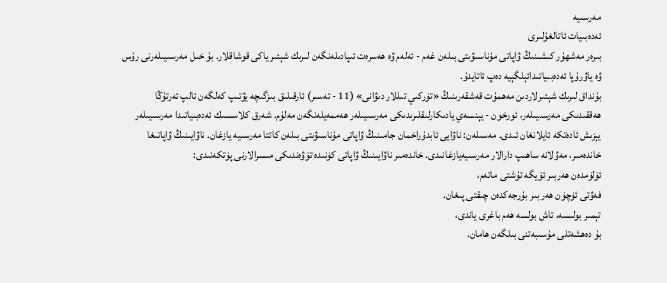مەرسىيە
ئەدەبىيات ئاتالغۇلىرى
بىرەر مەشھۇر كىشىنىڭ ۋاپاتى مۇناسىۋىتى بىلەن غەم - ئەلەم ۋە ھەسرەت ئىپادىلەنگەن لىرىك شېئىر ياكى قوشاقلار. بۇ خىل مەرسىيىلەرنى رۇس ۋە ياۋرۇپا ئەدەبىياتىدائېلگېيە دەپ ئاتايدۇ.
بۇنداق لىرىك شېئىرلاردىن مەھمۇت قەشقەرىنىڭ «تۈركىي تىللار دىۋانى» (11 - ئەسىر) ئارقىلىق بىزگىچە يۋتىپ كەلگەن ئالپ ئەرتۇڭا ھەققىدىكى مەرسىيىلەر، ئورخون - يېنسەي يادىكارلىقلىرىدىكى مەرسىيىلەر ھەممەيلەنگەن مەلۇم. شەرق كلاسسىك ئەدەبىياتىدا مەرسىيىلەر يېزىش ئادەتكە ئايلانغان ئىدى. مەسىلەن: ناۋايى ئابدۇراخمان جامىنىڭ ۋاپاتى مۇناسىۋىتى بىلەن كاتتا مەرسىيە يازغان. ناۋايىنىڭ ۋاپاتىغا خاندەمىر، مەۋلانە ساھىپ دارالار مەرسىيەيازغانىدى. خاندەمىر ناۋايىنىڭ ۋاپاتى كۈنىدە تۆۋەندىكى مىسرالارنى پۈتكەنىدى:
ئۆلۈمدەن ھەربىر ئۆيگە تۇشتى ماتەم،
فەۋتى ئۈچۈن ھەر بىر بۇرجەكدەن چىقتى پىغان.
تېمىر بولىسە، تاش بولسە ھەم باغرى ياندى،
بۇ دەھشەتلى مۇسىبەتنى بىلگەن ھامان.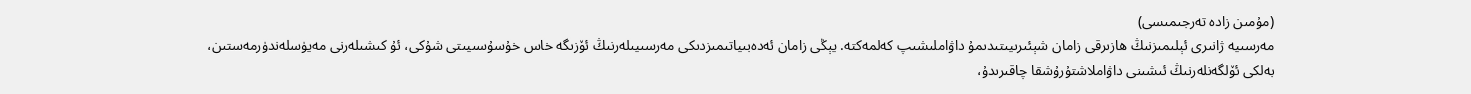(مۇمىن زادە تەرجىمىسى)
مەرسىيە ژانىرى ئېلىمىزنىڭ ھازىرقى زامان شېئىرىيىتىدىمۇ داۋاملىشىپ كەلمەكتە. يېڭى زامان ئەدەبىياتىمىزدىكى مەرسىيىلەرنىڭ ئۆزىگە خاس خۇسۇسىيىتى شۇكى، ئۇ كىشىلەرنى مەيۈسلەندۈرمەستىن، بەلكى ئۆلگەنلەرنىڭ ئىشىنى داۋاملاشتۇرۇشقا چاقىرىدۇ،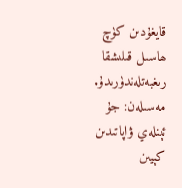قايغۇدىن كۈچ ھاسىل قىلىشقا رىغبەتلەندۈرىدۇ. مەسىلەن: جۇ ئېنلەي ۋاپاتىدىن كېيىن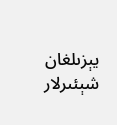يېزىلغان شېئىرلار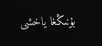بۇنىڭغا ياخشى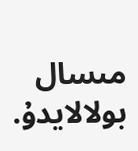مىسال بولالايدۇ.